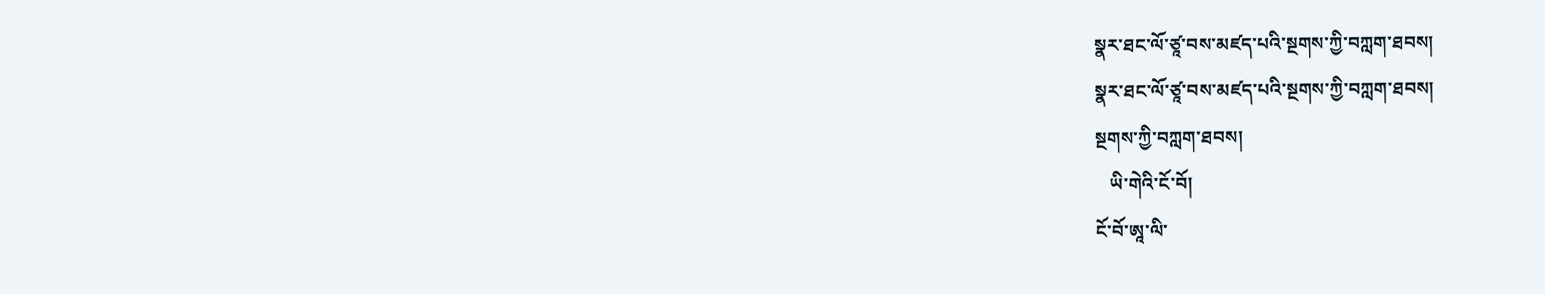སྣར་ཐང་ལོ་ཙཱ་བས་མཛད་པའི་སྔགས་ཀྱི་བཀླག་ཐབས།
སྣར་ཐང་ལོ་ཙཱ་བས་མཛད་པའི་སྔགས་ཀྱི་བཀླག་ཐབས།
སྔགས་ཀྱི་བཀླག་ཐབས།
   ཡི་གེའི་ངོ་བོ།
ངོ་བོ་ཨཱ་ལི་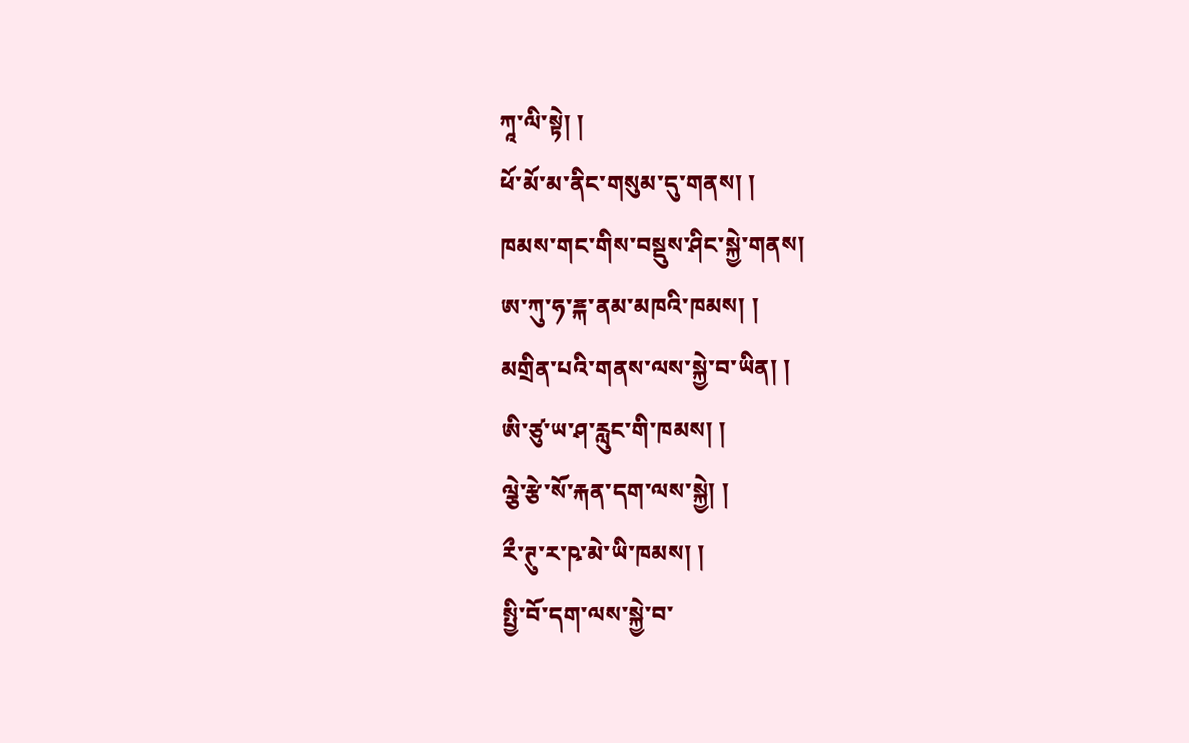ཀཱ་ལི་སྟེ། །
ཕོ་མོ་མ་ནིང་གསུམ་དུ་གནས། །
ཁམས་གང་གིས་བསྡུས་ཤིང་སྐྱེ་གནས།
ཨ་ཀུ་ཧ་ྈྐ་ནམ་མཁའི་ཁམས། །
མགྲིན་པའི་གནས་ལས་སྐྱེ་བ་ཡིན། །
ཨི་ཙུ་ཡ་ཤ་རླུང་གི་ཁམས། །
ལྕེ་རྩེ་སོ་རྐན་དག་ལས་སྐྱེ། །
རྀ་ཊུ་ར་ཥ་མེ་ཡི་ཁམས། །
སྤྱི་བོ་དག་ལས་སྐྱེ་བ་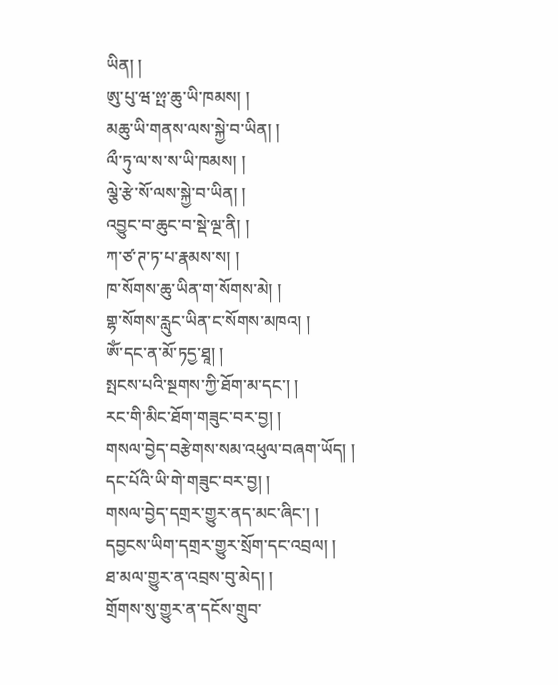ཡིན། །
ཨུ་པུ་ཝ་ྉྤ་ཆུ་ཡི་ཁམས། །
མཆུ་ཡི་གནས་ལས་སྐྱེ་བ་ཡིན། །
ལྀ་ཏུ་ལ་ས་ས་ཡི་ཁམས། །
ལྕེ་རྩེ་སོ་ལས་སྐྱེ་བ་ཡིན། །
འབྱུང་བ་ཆུང་བ་སྡེ་ལྔ་ནི། །
ཀ་ཙ་ཊ་ཏ་པ་རྣམས་ས། །
ཁ་སོགས་ཆུ་ཡིན་ག་སོགས་མེ། །
གྷ་སོགས་རླུང་ཡིན་ང་སོགས་མཁའ། །
ཨོཾ་དང་ན་མོ་ཏདྱ་ཐཱ། །
སྤངས་པའི་སྔགས་ཀྱི་ཐོག་མ་དང་། །
རང་གི་མིང་ཐོག་གཟུང་བར་བྱ། །
གསལ་བྱེད་བརྩེགས་སམ་འཕུལ་བཞག་ཡོད། །
དང་པོའི་ཡི་གེ་གཟུང་བར་བྱ། །
གསལ་བྱེད་དགྲར་གྱུར་ནད་མང་ཞིང་། །
དབྱངས་ཡིག་དགྲར་གྱུར་སྲོག་དང་འབྲལ། །
ཐ་མལ་གྱུར་ན་འབྲས་བུ་མེད། །
གྲོགས་སུ་གྱུར་ན་དངོས་གྲུབ་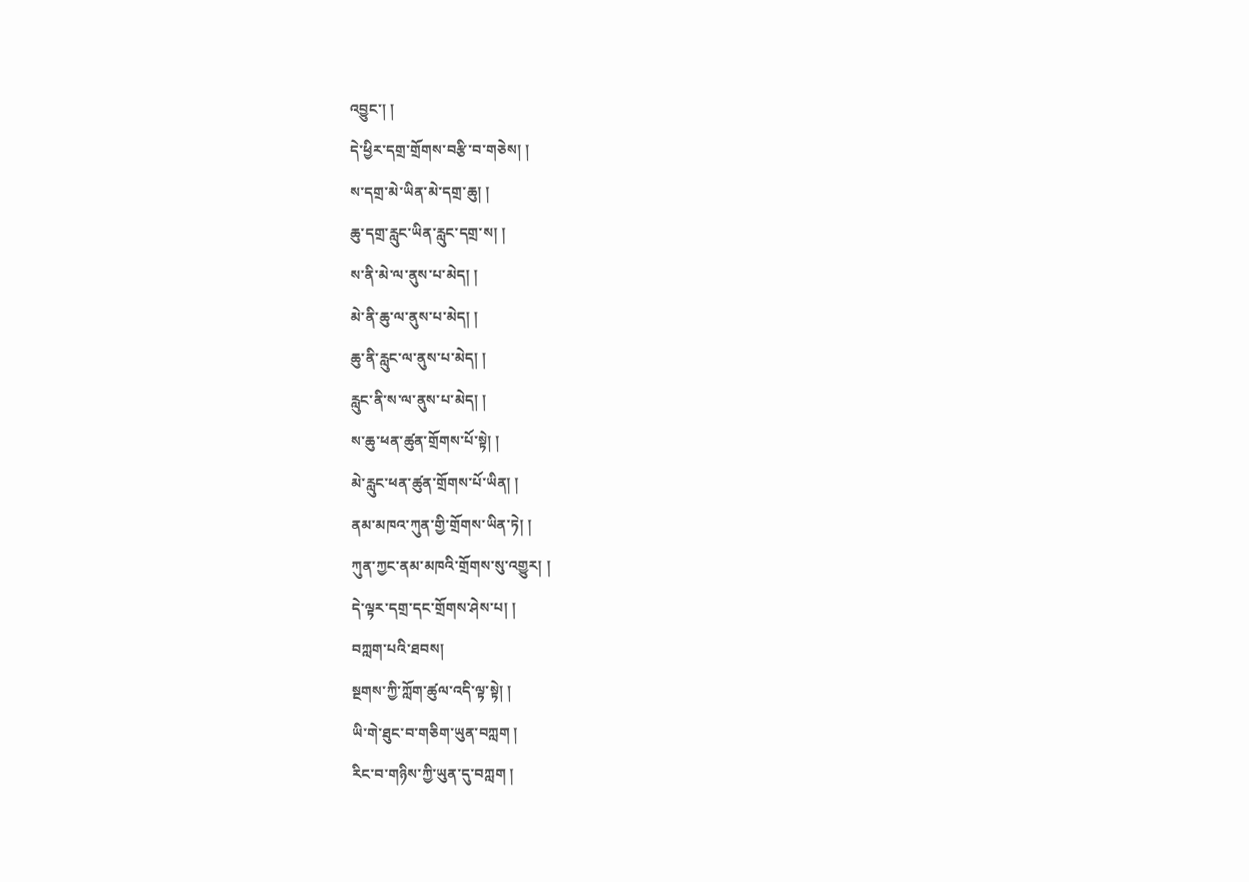འབྱུང་། །
དེ་ཕྱིར་དགྲ་གྲོགས་བརྩི་བ་གཅེས། །
ས་དགྲ་མེ་ཡིན་མེ་དགྲ་ཆུ། །
ཆུ་དགྲ་རླུང་ཡིན་རླུང་དགྲ་ས། །
ས་ནི་མེ་ལ་ནུས་པ་མེད། །
མེ་ནི་ཆུ་ལ་ནུས་པ་མེད། །
ཆུ་ནི་རླུང་ལ་ནུས་པ་མེད། །
རླུང་ནི་ས་ལ་ནུས་པ་མེད། །
ས་ཆུ་ཕན་ཚུན་གྲོགས་པོ་སྟེ། །
མེ་རླུང་ཕན་ཚུན་གྲོགས་པོ་ཡིན། །
ནམ་མཁའ་ཀུན་གྱི་གྲོགས་ཡིན་ཏེ། །
ཀུན་ཀྱང་ནམ་མཁའི་གྲོགས་སུ་འགྱུར། །
དེ་ལྟར་དགྲ་དང་གྲོགས་ཤེས་པ། །
བཀླག་པའི་ཐབས།
སྔགས་ཀྱི་ཀློག་ཚུལ་འདི་ལྟ་སྟེ། །
ཡི་གེ་ཐུང་བ་གཅིག་ཡུན་བཀླག །
རིང་བ་གཉིས་ཀྱི་ཡུན་དུ་བཀླག །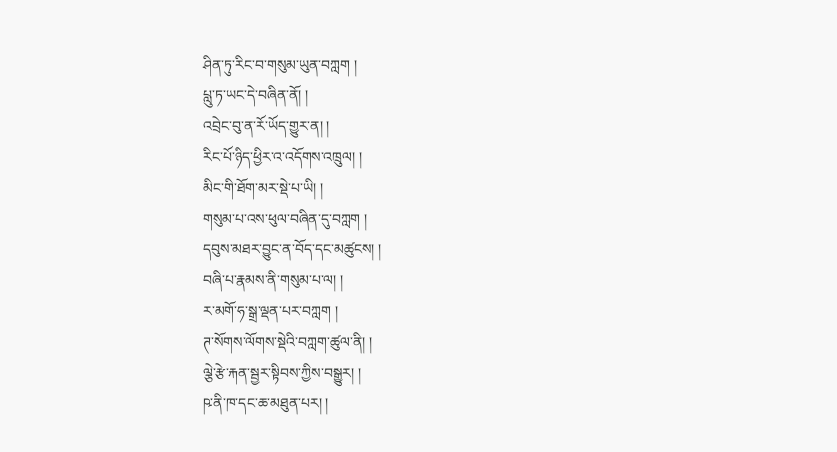ཤིན་ཏུ་རིང་བ་གསུམ་ཡུན་བཀླག །
པླུ་ཏ་ཡང་དེ་བཞིན་ནོ། །
འབྲེང་བུ་ན་རོ་ཡོད་གྱུར་ན། །
རིང་པོ་ཉིད་ཕྱིར་འ་འདོགས་འཁྲུལ། །
མིང་གི་ཐོག་མར་སྡེ་པ་ཡི། །
གསུམ་པ་འས་ཕུལ་བཞིན་དུ་བཀླག །
དབུས་མཐར་བྱུང་ན་བོད་དང་མཚུངས། །
བཞི་པ་རྣམས་ནི་གསུམ་པ་ལ། །
ར་མགོ་ཧ་སྒྲ་ལྡན་པར་བཀླག །
ཊ་སོགས་ལོགས་སྡེའི་བཀླག་ཚུལ་ནི། །
ལྕེ་རྩེ་རྐན་སྦྱར་སྟིབས་ཀྱིས་བསྒྱུར། །
ཥ་ནི་ཁ་དང་ཆ་མཐུན་པར། །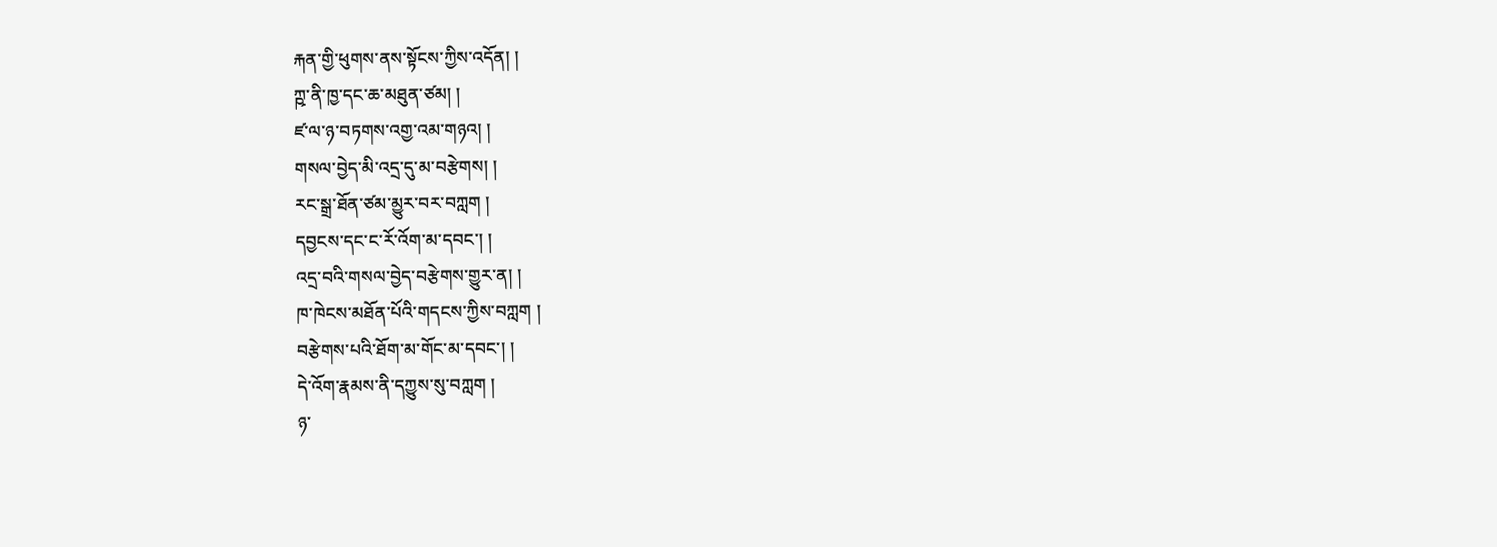རྐན་གྱི་ཕུགས་ནས་སྟོངས་ཀྱིས་འདོན། །
ཀྵ་ནི་ཁྱ་དང་ཆ་མཐུན་ཙམ། །
ཛ་ལ་ཉ་བཏགས་འགྱ་འམ་གཉའ། །
གསལ་བྱེད་མི་འདྲ་དུ་མ་བརྩེགས། །
རང་སྒྲ་ཐོན་ཙམ་མྱུར་བར་བཀླག །
དབྱངས་དང་ང་རོ་འོག་མ་དབང་། །
འདྲ་བའི་གསལ་བྱེད་བརྩེགས་གྱུར་ན། །
ཁ་ཁེངས་མཐོན་པོའི་གདངས་ཀྱིས་བཀླག །
བརྩེགས་པའི་ཐོག་མ་གོང་མ་དབང་། །
དེ་འོག་རྣམས་ནི་དཀྱུས་སུ་བཀླག །
ཉ་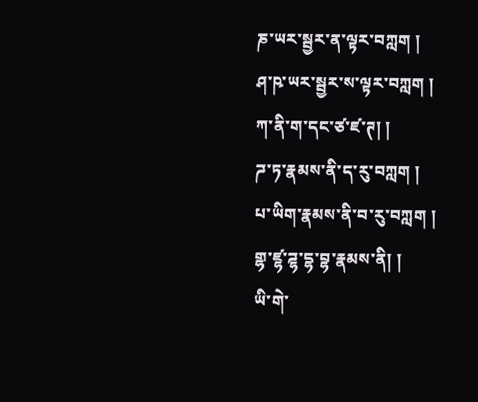ཎ་ཡར་སྦྱར་ན་ལྟར་བཀླག །
ཤ་ཥ་ཡར་སྦྱར་ས་ལྟར་བཀླག །
ཀ་ནི་ག་དང་ཙ་ཛ་ཊ། །
ཌ་ཏ་རྣམས་ནི་ད་རུ་བཀླག །
པ་ཡིག་རྣམས་ནི་བ་རུ་བཀླག །
གྷ་ཛྷ་ཌྷ་དྷ་བྷ་རྣམས་ནི། །
ཡི་གེ་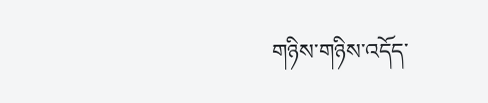གཉིས་གཉིས་འདོད་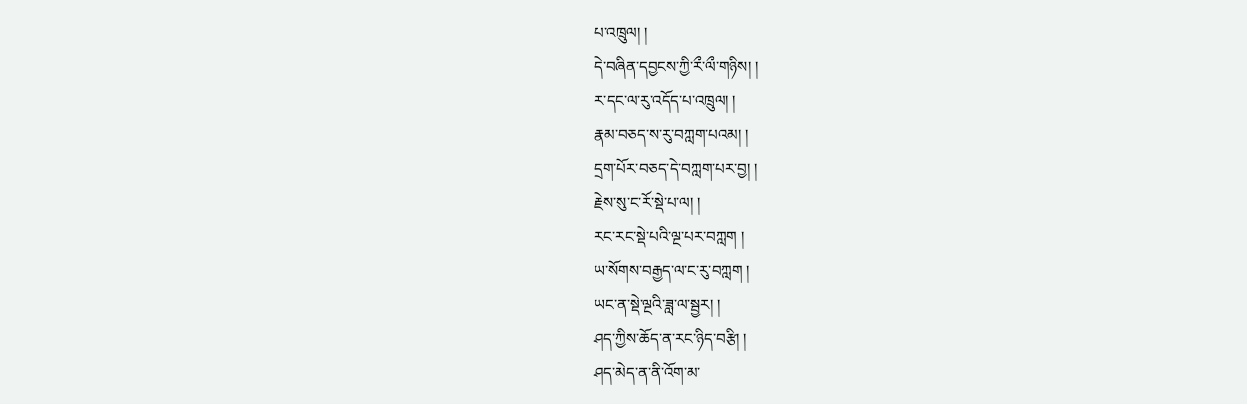པ་འཁྲུལ། །
དེ་བཞིན་དབྱངས་ཀྱི་རྀ་ལྀ་གཉིས། །
ར་དང་ལ་རུ་འདོད་པ་འཁྲུལ། །
རྣམ་བཅད་ས་རུ་བཀླག་པའམ། །
དྲག་པོར་བཅད་དེ་བཀླག་པར་བྱ། །
རྗེས་སུ་ང་རོ་སྡེ་པ་ལ། །
རང་རང་སྡེ་པའི་ལྔ་པར་བཀླག །
ཡ་སོགས་བརྒྱད་ལ་ང་རུ་བཀླག །
ཡང་ན་སྡེ་ལྔའི་ཟླ་ལ་སྦྱར། །
ཤད་ཀྱིས་ཆོད་ན་རང་ཉིད་བརྩི། །
ཤད་མེད་ན་ནི་འོག་མ་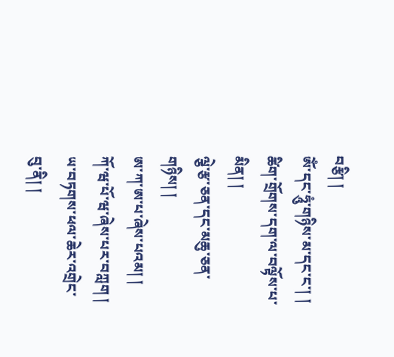བརྩི། །
ཨོཾ་དང་ཧཱུཾ་གཉིས་མ་དང་ང་། །
ཚིག་གྲོགས་དག་ལ་བལྟོས་པ་མིན། །
ལྕེ་རྩ་ཅན་དང་མཆུ་ཅན་གཉིས། །
ཨ་ཀ་ཨ་པ་ཞེས་པའམ། །
ཀོ་ཝ་པོ་ཝ་ཞེས་པར་བཀླག །
ཡ་བཏགས་ཕལ་ཆེར་འགྲེང་བུ་ནི། །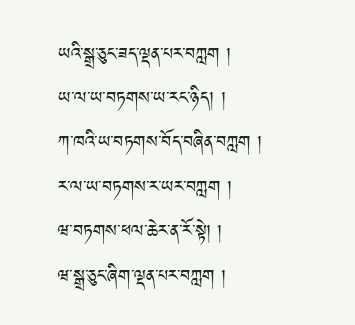ཡའི་སྒྲ་ཅུང་ཟད་ལྡན་པར་བཀླག །
ཡ་ལ་ཡ་བཏགས་ཡ་རང་ཉིད། །
ཀ་ཁའི་ཡ་བཏགས་བོད་བཞིན་བཀླག །
ར་ལ་ཡ་བཏགས་ར་ཡར་བཀླག །
ཝ་བཏགས་ཕལ་ཆེར་ན་རོ་སྟེ། །
ཝ་སྒྲ་ཅུང་ཞིག་ལྡན་པར་བཀླག །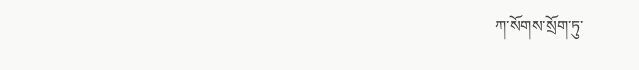ཀ་སོགས་སྲོག་ཏུ་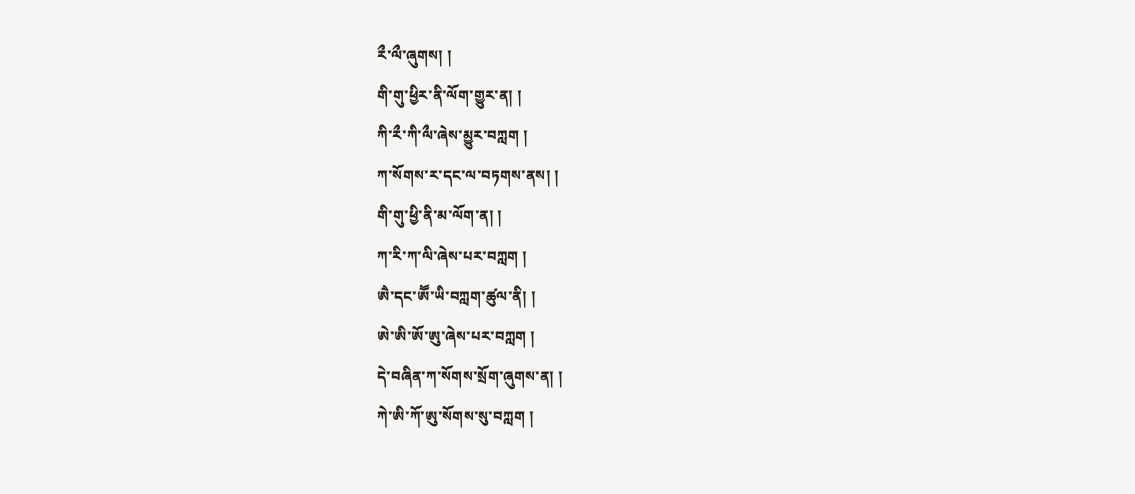རྀ་ལྀ་ཞུགས། །
གི་གུ་ཕྱིར་ནི་ལོག་གྱུར་ན། །
ཀི་རྀ་ཀི་ལྀ་ཞེས་མྱུར་བཀླག །
ཀ་སོགས་ར་དང་ལ་བཏགས་ནས། །
གི་གུ་ཕྱི་ནི་མ་ལོག་ན། །
ཀ་རི་ཀ་ལི་ཞེས་པར་བཀླག །
ཨཻ་དང་ཨཽ་ཡི་བཀླག་ཚུལ་ནི། །
ཨེ་ཨི་ཨོ་ཨུ་ཞེས་པར་བཀླག །
དེ་བཞིན་ཀ་སོགས་སྲོག་ཞུགས་ན། །
ཀེ་ཨི་ཀོ་ཨུ་སོགས་སུ་བཀླག །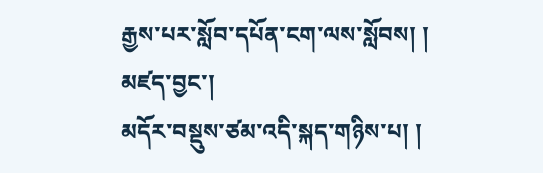རྒྱས་པར་སློབ་དཔོན་ངག་ལས་སློབས། །
མཛད་བྱང་།
མདོར་བསྡུས་ཙམ་འདི་སྐད་གཉིས་པ། །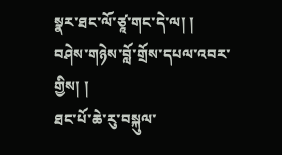སྣར་ཐང་ལོ་ཙཱ་གང་དེ་ལ། །
བཤེས་གཉེས་བློ་གྲོས་དཔལ་འབར་གྱིས། །
ཐང་པོ་ཆེ་རུ་བསྐུལ་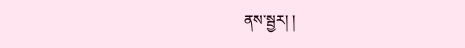ནས་སྦྱར། །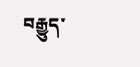བརྒྱུད་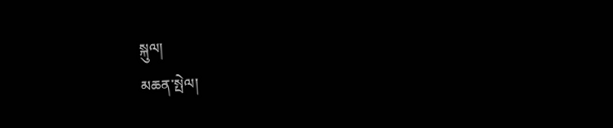སྐུལ།
མཆན་སྤེལ།